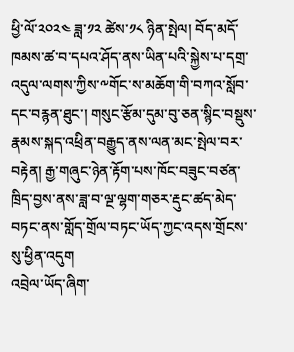ཕྱི་ལོ་༢༠༢༤ ཟླ་༡༢ ཚེས་༡༨ ཉིན་སྤེལ། བོད་མདོ་ཁམས་ཚ་བ་དཔའ་ཤོད་ནས་ཡིན་པའི་སྐྱེས་པ་དགྲ་འདུལ་ལགས་ཀྱིས་༸གོང་ས་མཆོག་གི་བཀའ་སློབ་དང་བརྙན་ཐུང་། གསུང་རྩོམ་དུམ་བུ་ཅན་སྙིང་བསྡུས་རྣམས་སྐད་འཕྲིན་བརྒྱུད་ནས་ལན་མང་སྤེལ་བར་བརྟེན། རྒྱ་གཞུང་ཉེན་རྟོག་པས་ཁོང་བཟུང་བཙན་ཁྲིད་བྱས་ནས་ཟླ་བ་ལྔ་ལྷག་གཅར་རྡུང་ཚད་མེད་བཏང་ནས་གློད་གྲོལ་བཏང་ཡོད་ཀྱང་འདས་གྲོངས་སུ་ཕྱིན་འདུག
འབྲེལ་ཡོད་ཞིག་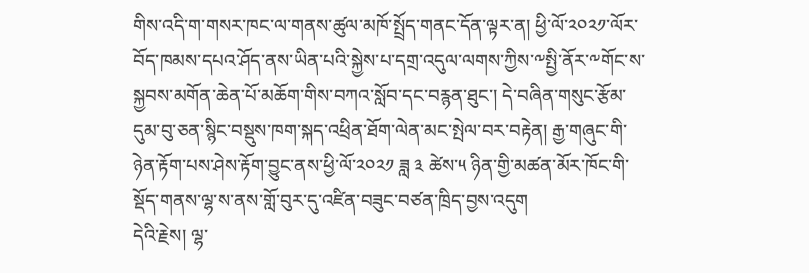གིས་འདི་ག་གསར་ཁང་ལ་གནས་ཚུལ་མཁོ་སྤྲོད་གནང་དོན་ལྟར་ན། ཕྱི་ལོ་༢༠༢༡་ལོར་བོད་ཁམས་དཔའ་ཤོད་ནས་ཡིན་པའི་སྐྱེས་པ་དགྲ་འདུལ་ལགས་ཀྱིས་༸སྤྱི་ནོར་༸གོང་ས་སྐྱབས་མགོན་ཆེན་པོ་མཆོག་གིས་བཀའ་སློབ་དང་བརྙན་ཐུང་། དེ་བཞིན་གསུང་རྩོམ་དུམ་བུ་ཅན་སྙིང་བསྡུས་ཁག་སྐད་འཕྲིན་ཐོག་ལེན་མང་སྤེལ་བར་བརྟེན། རྒྱ་གཞུང་གི་ཉེན་རྟོག་པས་ཤེས་རྟོག་བྱུང་ནས་ཕྱི་ལོ་༢༠༢༡ ཟླ ༣ ཚེས་༥ ཉིན་གྱི་མཚན་མོར་ཁོང་གི་སྡོད་གནས་ལྷ་ས་ནས་གློ་བུར་དུ་འཛིན་བཟུང་བཙན་ཁྲིད་བྱས་འདུག
དེའི་རྗེས། ལྷ་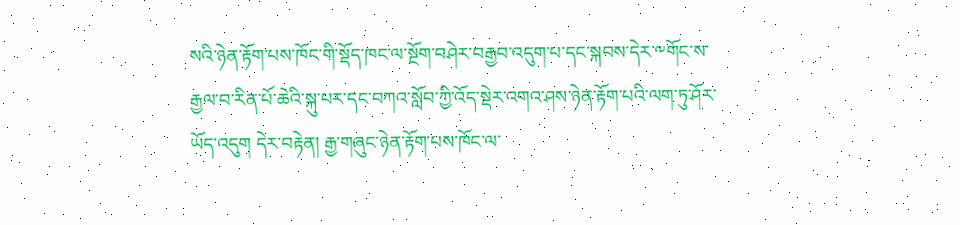སའི་ཉེན་རྟོག་པས་ཁོང་གི་སྡོད་ཁང་ལ་སྔོག་བཤེར་བརྒྱབ་འདུག་པ་དང་སྐབས་དེར་༸གོང་ས་རྒྱལ་བ་རིན་པོ་ཆེའི་སྐུ་པར་དང་བཀའ་སློབ་ཀྱི་འོད་སྡེར་འགའ་ཤས་ཉེན་རྟོག་པའི་ལག་ཏུ་ཤོར་ཡོད་འདུག དེར་བརྟེན། རྒྱ་གཞུང་ཉེན་རྟོག་པས་ཁོང་ལ་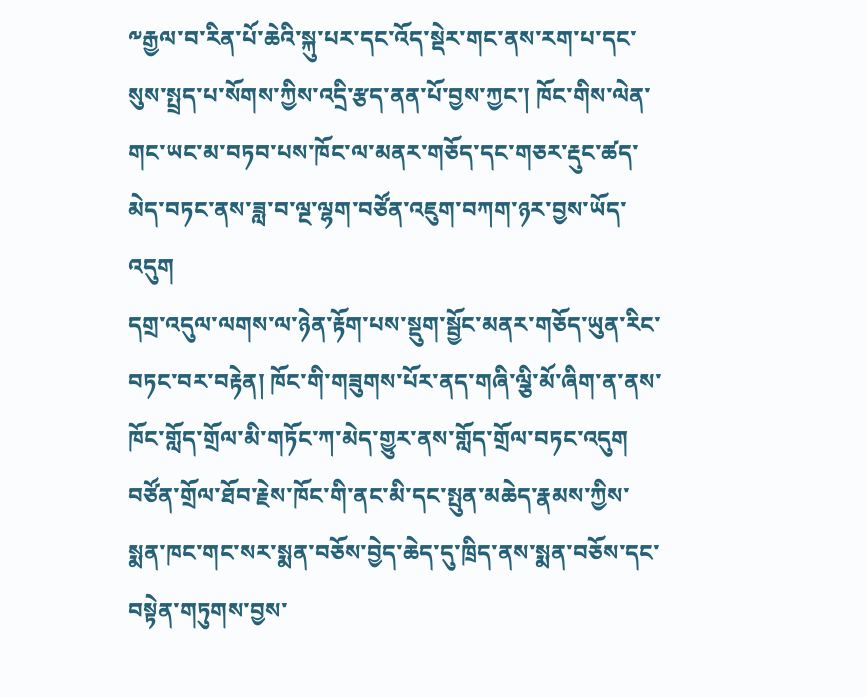༸རྒྱལ་བ་རིན་པོ་ཆེའི་སྐུ་པར་དང་འོད་སྡེར་གང་ནས་རག་པ་དང་སུས་སྤྲད་པ་སོགས་ཀྱིས་འདྲི་རྩད་ནན་པོ་བྱས་ཀྱང་། ཁོང་གིས་ལེན་གང་ཡང་མ་བཏབ་པས་ཁོང་ལ་མནར་གཅོད་དང་གཅར་རྡུང་ཚད་མེད་བཏང་ནས་ཟླ་བ་ལྔ་ལྷག་བཙོན་འཇུག་བཀག་ཉར་བྱས་ཡོད་འདུག
དགྲ་འདུལ་ལགས་ལ་ཉེན་རྟོག་པས་སྡུག་སྦྱོང་མནར་གཅོད་ཡུན་རིང་བཏང་བར་བརྟེན། ཁོང་གི་གཟུགས་པོར་ནད་གཞི་ལྕི་མོ་ཞིག་ན་ནས་ཁོང་གློད་གྲོལ་མི་གཏོང་ཀ་མེད་གྱུར་ནས་གློད་གྲོལ་བཏང་འདུག བཙོན་གྲོལ་ཐོབ་རྗེས་ཁོང་གི་ནང་མི་དང་སྤུན་མཆེད་རྣམས་ཀྱིས་སྨན་ཁང་གང་སར་སྨན་བཅོས་བྱེད་ཆེད་དུ་ཁྲིད་ནས་སྨན་བཅོས་དང་བསྟེན་གཏུགས་བྱས་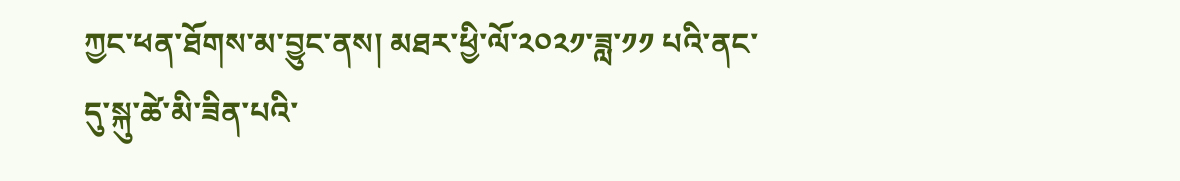ཀྱང་ཕན་ཐོགས་མ་བྱུང་ནས། མཐར་ཕྱི་ལོ་༢༠༢༡་ཟླ་༡༡ པའི་ནང་དུ་སྐུ་ཚེ་མི་ཟིན་པའི་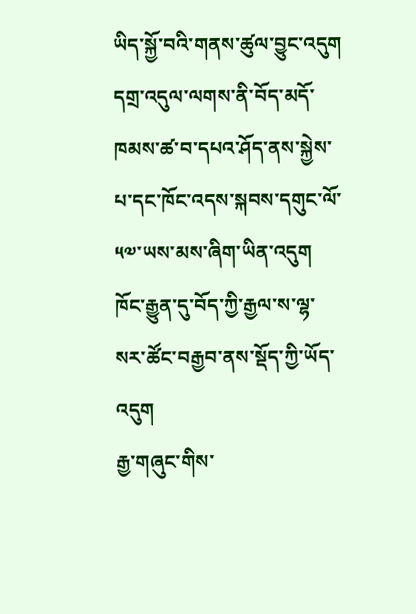ཡིད་སྐྱོ་བའི་གནས་ཚུལ་བྱུང་འདུག
དགྲ་འདུལ་ལགས་ནི་བོད་མདོ་ཁམས་ཚ་བ་དཔའ་ཤོད་ནས་སྐྱེས་པ་དང་ཁོང་འདས་སྐབས་དགུང་ལོ་༥༧་ཡས་མས་ཞིག་ཡིན་འདུག ཁོང་རྒྱུན་དུ་བོད་ཀྱི་རྒྱལ་ས་ལྷ་སར་ཚོང་བརྒྱབ་ནས་སྡོད་ཀྱི་ཡོད་འདུག
རྒྱ་གཞུང་གིས་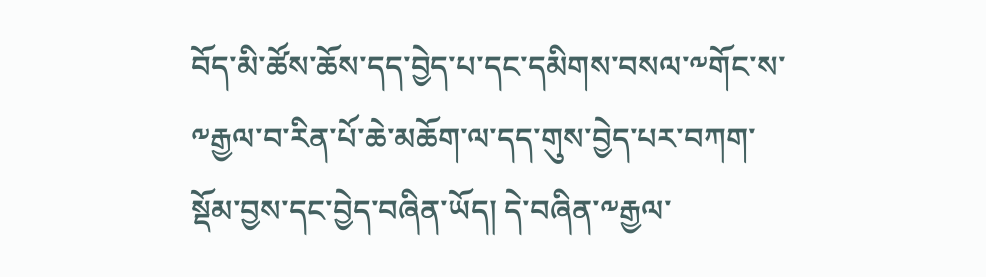བོད་མི་ཚོས་ཆོས་དད་བྱེད་པ་དང་དམིགས་བསལ་༸གོང་ས་༸རྒྱལ་བ་རིན་པོ་ཆེ་མཆོག་ལ་དད་གུས་བྱེད་པར་བཀག་སྡོམ་བྱས་དང་བྱེད་བཞིན་ཡོད། དེ་བཞིན་༸རྒྱལ་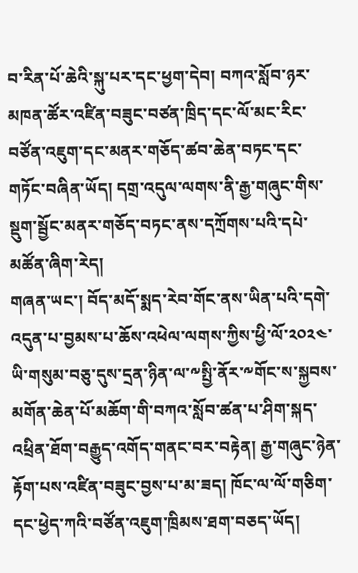བ་རིན་པོ་ཆེའི་སྐུ་པར་དང་ཕྱག་དེབ། བཀའ་སློབ་ཉར་མཁན་ཚོར་འཛིན་བཟུང་བཙན་ཁྲིད་དང་ལོ་མང་རིང་བཙོན་འཇུག་དང་མནར་གཅོད་ཚབ་ཆེན་བཏང་དང་གཏོང་བཞིན་ཡོད། དགྲ་འདུལ་ལགས་ནི་རྒྱ་གཞུང་གིས་སྡུག་སྦྱོང་མནར་གཅོད་བཏང་ནས་དཀྲོགས་པའི་དཔེ་མཚོན་ཞིག་རེད།
གཞན་ཡང་། བོད་མདོ་སྨད་རེབ་གོང་ནས་ཡིན་པའི་དགེ་འདུན་པ་བྱམས་པ་ཆོས་འཕེལ་ལགས་ཀྱིས་ཕྱི་ལོ་༢༠༢༤་ཡི་གསུམ་བཅུ་དུས་དྲན་ཉིན་ལ་༸སྤྱི་ནོར་༸གོང་ས་སྐྱབས་མགོན་ཆེན་པོ་མཆོག་གི་བཀའ་སློབ་ཚན་པ་ཤིག་སྐད་འཕྲིན་ཐོག་བརྒྱུད་འགོད་གནང་བར་བརྟེན། རྒྱ་གཞུང་ཉེན་རྟོག་པས་འཛིན་བཟུང་བྱས་པ་མ་ཟད། ཁོང་ལ་ལོ་གཅིག་དང་ཕྱེད་ཀའི་བཙོན་འཇུག་ཁྲིམས་ཐག་བཅད་ཡོད།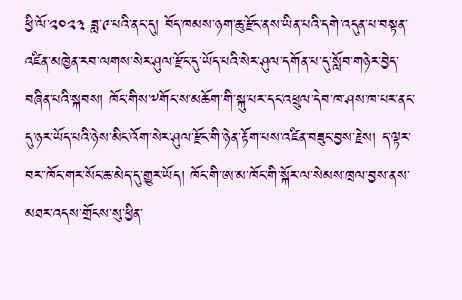ཕྱི་ལོ་༢༠༢༣ ཟླ་༩་པའི་ནང་དུ། བོད་ཁམས་ཉག་ཆུ་རྫོང་ནས་ཡིན་པའི་དགེ་འདུན་པ་བསྟན་འཛིན་མཁྱེན་རབ་ལགས་སེར་ཤུལ་རྫོང་དུ་ཡོད་པའི་སེར་ཤུལ་དགོན་པ་དུ་སློབ་གཉེར་བྱེད་བཞིན་པའི་སྐབས། ཁོང་གིས་༸གོང་ས་མཆོག་གི་སྐུ་པར་དང་འཕྲུལ་དེབ་ཁ་ཤས་ཁ་པར་ནང་དུ་ཉར་ཡོད་པའི་ཉེས་མིང་འོག་སེར་ཤུལ་རྫོང་གི་ཉེན་རྟོག་པས་འཛིན་བཟུང་བྱས་རྗེས། ད་ལྟར་བར་་ཁོང་གར་སོང་ཆ་མེད་དུ་གྱུར་ཡོད། ཁོང་གི་ཨ་མ་ཁོང་གི་སྐོར་ལ་སེམས་ཁྲལ་བྱས་ནས་མཐར་འདས་གྲོངས་སུ་ཕྱིན་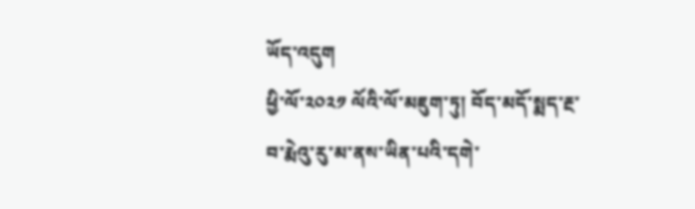ཡོད་འདུག
ཕྱི་ལོ་༢༠༢༡ ལོའི་ལོ་མཇུག་ཏུ། བོད་མདོ་སྨད་རྔ་བ་རྨེའུ་རུ་མ་ནས་ཡིན་པའི་དགེ་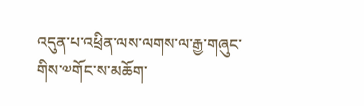འདུན་པ་འཕྲིན་ལས་ལགས་ལ་རྒྱ་གཞུང་གིས་༧གོང་ས་མཆོག་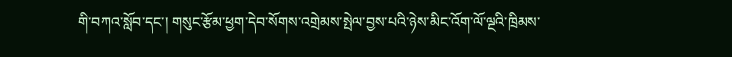གི་བཀའ་སློབ་དང་། གསུང་རྩོམ་ཕྱག་དེབ་སོགས་འགྲེམས་སྤེལ་བྱས་པའི་ཉེས་མིང་འོག་ལོ་ལྔའི་ཁྲིམས་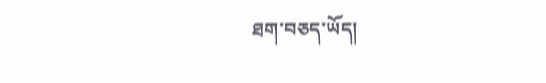ཐག་བཅད་ཡོད།